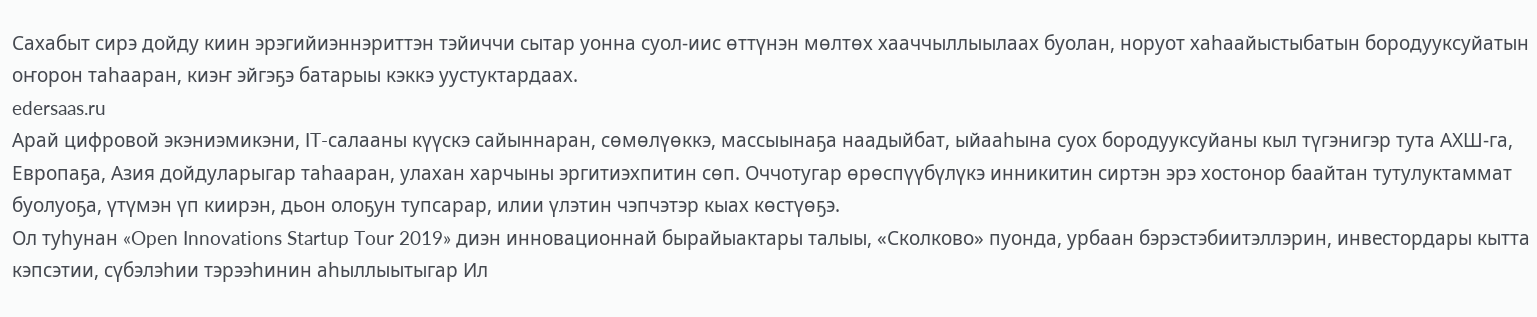Сахабыт сирэ дойду киин эрэгийиэннэриттэн тэйиччи сытар уонна суол-иис өттүнэн мөлтөх хааччыллыылаах буолан, норуот хаһаайыстыбатын бородууксуйатын оҥорон таһааран, киэҥ эйгэҕэ батарыы кэккэ уустуктардаах.
edersaas.ru
Арай цифровой экэниэмикэни, IT-салааны күүскэ сайыннаран, сөмөлүөккэ, массыынаҕа наадыйбат, ыйааһына суох бородууксуйаны кыл түгэнигэр тута АХШ-га, Европаҕа, Азия дойдуларыгар таһааран, улахан харчыны эргитиэхпитин сөп. Оччотугар өрөспүүбүлүкэ инникитин сиртэн эрэ хостонор баайтан тутулуктаммат буолуоҕа, үтүмэн үп киирэн, дьон олоҕун тупсарар, илии үлэтин чэпчэтэр кыах көстүөҕэ.
Ол туһунан «Open Innovations Startup Tour 2019» диэн инновационнай бырайыактары талыы, «Сколково» пуонда, урбаан бэрэстэбиитэллэрин, инвестордары кытта кэпсэтии, сүбэлэһии тэрээһинин аһыллыытыгар Ил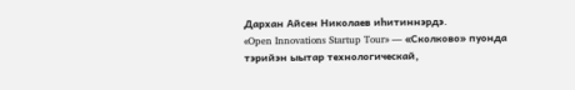Дархан Айсен Николаев иһитиннэрдэ.
«Open Innovations Startup Tour» — «Сколково» пуонда тэрийэн ыытар технологическай,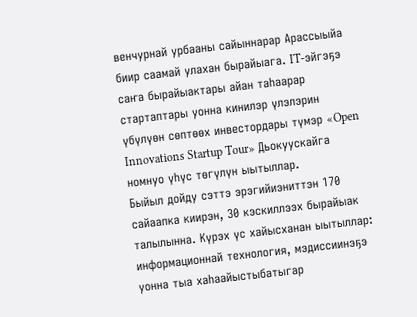венчурнай урбааны сайыннарар Арассыыйа биир саамай улахан бырайыага. IT-эйгэҕэ саҥа бырайыактары айан таһаарар стартаптары уонна кинилэр үлэлэрин үбүлүөн сөптөөх инвестордары түмэр «Open Innovations Startup Tour» Дьокуускайга номнуо үһүс төгүлүн ыытыллар.
Быйыл дойду сэттэ эрэгийиэниттэн 170 сайаапка киирэн, 30 кэскиллээх бырайыак талылынна. Күрэх үс хайысханан ыытыллар: информационнай технология, мэдиссиинэҕэ уонна тыа хаһаайыстыбатыгар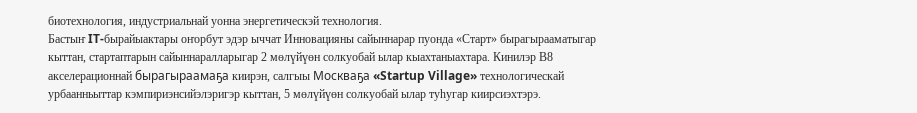биотехнология, индустриальнай уонна энергетическэй технология.
Бастыҥ IT-бырайыактары оҥорбут эдэр ыччат Инновацияны сайыннарар пуонда «Старт» бырагырааматыгар кыттан, стартаптарын сайыннаралларыгар 2 мөлүйүөн солкуобай ылар кыахтаныахтара. Кинилэр В8 акселерационнай бырагыраамаҕа киирэн, салгыы Москваҕа «Startup Village» технологическай урбаанньыттар кэмпириэнсийэлэригэр кыттан, 5 мөлүйүөн солкуобай ылар туһугар киирсиэхтэрэ.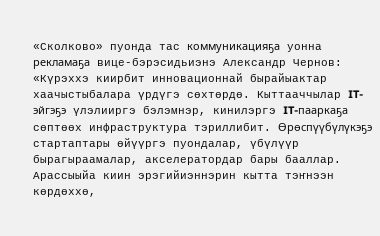«Сколково» пуонда тас коммуникацияҕа уонна рекламаҕа вице-бэрэсидьиэнэ Александр Чернов: «Күрэххэ киирбит инновационнай бырайыактар хаачыстыбалара үрдүгэ сөхтөрдө. Кыттааччылар IT-эйгэҕэ үлэлииргэ бэлэмнэр, кинилэргэ IT-пааркаҕа сөптөөх инфраструктура тэриллибит. Өрөспүүбүлүкэҕэ стартаптары өйүүргэ пуондалар, үбүлүүр бырагыраамалар, акселератордар бары бааллар. Арассыыйа киин эрэгийиэннэрин кытта тэҥнээн көрдөххө,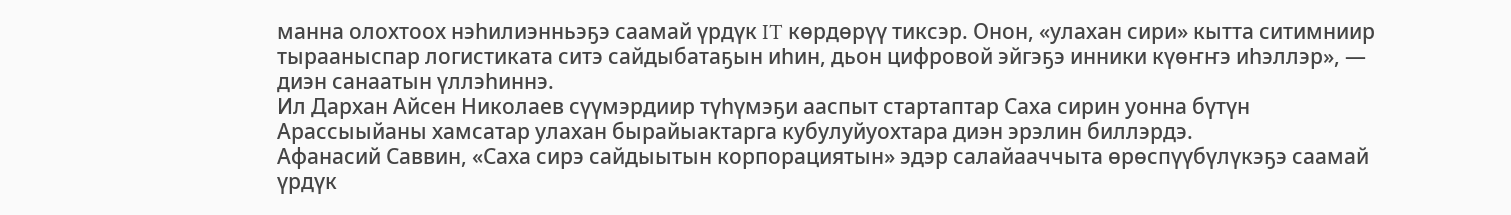манна олохтоох нэһилиэнньэҕэ саамай үрдүк IT көрдөрүү тиксэр. Онон, «улахан сири» кытта ситимниир тырааныспар логистиката ситэ сайдыбатаҕын иһин, дьон цифровой эйгэҕэ инники күөҥҥэ иһэллэр», — диэн санаатын үллэһиннэ.
Ил Дархан Айсен Николаев сүүмэрдиир түһүмэҕи ааспыт стартаптар Саха сирин уонна бүтүн Арассыыйаны хамсатар улахан бырайыактарга кубулуйуохтара диэн эрэлин биллэрдэ.
Афанасий Саввин, «Саха сирэ сайдыытын корпорациятын» эдэр салайааччыта өрөспүүбүлүкэҕэ саамай үрдүк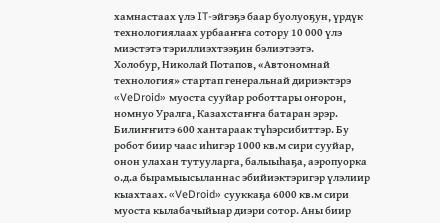хамнастаах үлэ IT-эйгэҕэ баар буолуоҕун, үрдүк технологиялаах урбааҥҥа сотору 10 000 үлэ миэстэтэ тэриллиэхтээҕин бэлиэтээтэ.
Холобур, Николай Потапов, «Автономнай технология» стартап генеральнай дириэктэрэ «VeDroid» муоста сууйар роботтары оҥорон, номнуо Уралга, Казахстаҥҥа батаран эрэр. Билиҥҥитэ 600 хантараак түһэрсибиттэр. Бу робот биир чаас иһигэр 1000 кв.м сири сууйар, онон улахан тутууларга, балыыһаҕа, аэропуорка о.д.а бырамыысыланнас эбийиэктэригэр үлэлиир кыахтаах. «VeDroid» сууккаҕа 6000 кв.м сири муоста кылабачыйыар диэри сотор. Аны биир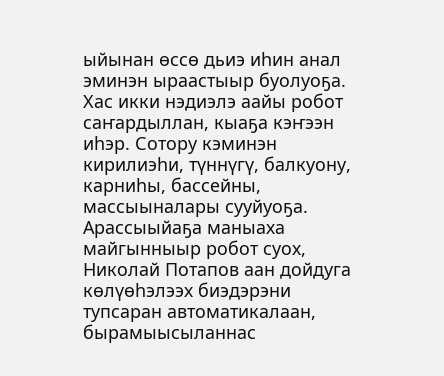ыйынан өссө дьиэ иһин анал эминэн ыраастыыр буолуоҕа. Хас икки нэдиэлэ аайы робот саҥардыллан, кыаҕа кэҥээн иһэр. Сотору кэминэн кирилиэһи, түннүгү, балкуону, карниһы, бассейны, массыыналары сууйуоҕа. Арассыыйаҕа маныаха майгынныыр робот суох, Николай Потапов аан дойдуга көлүөһэлээх биэдэрэни тупсаран автоматикалаан, бырамыысыланнас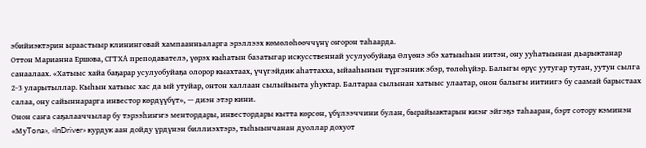эбийиэктэрин ыраастыыр клининговай хампаанньаларга эрэллээх көмөлөһөөччүнү оҥорон таһаарда.
Оттон Марианна Ершова, СГТХА преподавателэ, үөрэх кыһатын базатыгар искусственнай усулуобуйаҕа Өлүөнэ эбэ хатыыһын иитэн, ону ууһатыынан дьарыктанар санаалаах. «Хатыыс хайа баҕарар усулуобуйаҕа олорор кыахтаах, үчүгэйдик аһаттахха, ыйааһынын түргэнник эбэр, төлөһүйэр. Балыгы өрүс уутугар тутан, уутун сылга 2-3 уларытыллар. Кыһын хатыыс хас да ый утуйар, онтон халлаан сылыйыыта уһуктар. Балтараа сылынан хатыыс улаатар, онон балыгы иитиигэ бу саамай барыстаах салаа, ону сайыннарарга инвестор көрдүүбүт», — диэн этэр кини.
Онон саҥа саҕалааччылар бу тэрээһиҥҥэ ментордары, инвестордары кытта көрсөн, үбүлээччини булан, бырайыактарын киэҥ эйгэҕэ таһааран, бэрт сотору кэминэн «МуTona», «InDriver» курдук аан дойду үрдүнэн биллиэхтэрэ, тыһыынчанан дуоллар дохуот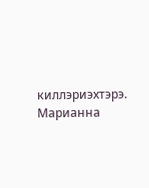киллэриэхтэрэ.
Марианна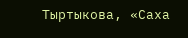Тыртыкова, «Саха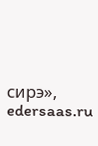сирэ», edersaas.ru